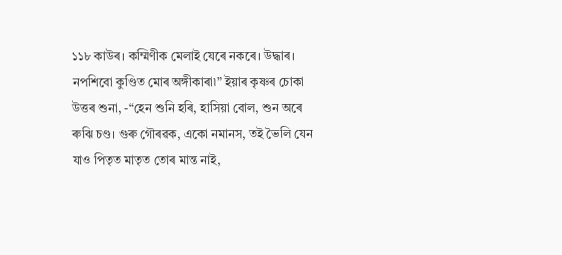১১৮ কাউৰ। কম্মিণীক মেলাই যেৰে নকৰে। উদ্ধাৰ। নপশিবো কুণ্ডিত মোৰ অঙ্গীকাৰা৷” ইয়াৰ কৃষ্ণৰ চোকা উত্তৰ শুনা, -“হেন শুনি হৰি, হাসিয়া বোল, শুন অৰে ৰুঝি চণ্ড। গুৰু গৌৰৱক, একো নমানস, তই ভৈলি যেন যাও পিতৃত মাতৃত তোৰ মান্ত নাই,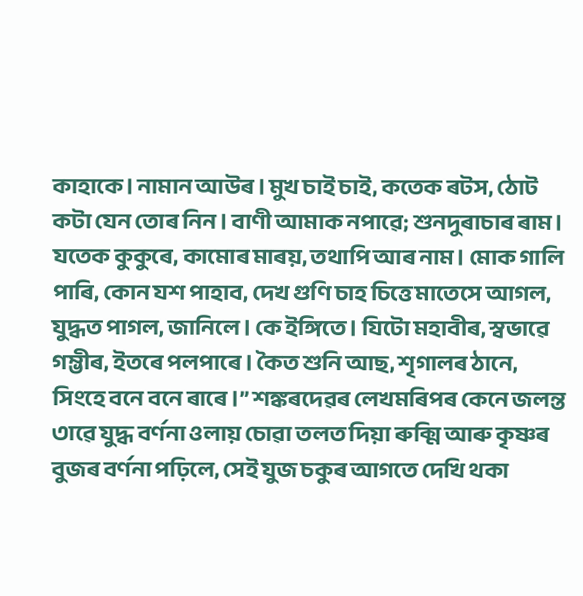কাহাকে। নামান আউৰ। মুখ চাই চাই, কতেক ৰটস, ঠোট কটা যেন তোৰ নিন। বাণী আমাক নপাৱে; শুনদুৰাচাৰ ৰাম। যতেক কুকুৰে, কামোৰ মাৰয়, তথাপি আৰ নাম। মোক গালি পাৰি, কোন যশ পাহাব, দেখ গুণি চাহ চিত্তে মাতেসে আগল, যুদ্ধত পাগল, জানিলে। কে ইঙ্গিতে। যিটো মহাবীৰ, স্বভাৱে গম্ভীৰ, ইতৰে পলপাৰে। কৈত শুনি আছ, শৃগালৰ ঠানে, সিংহে বনে বনে ৰাৰে।” শঙ্কৰদেৱৰ লেখমৰিপৰ কেনে জলন্ত ৩াৱে যুদ্ধ বৰ্ণনা ওলায় চোৱা তলত দিয়া ৰুক্মি আৰু কৃষ্ণৰ বুজৰ বৰ্ণনা পঢ়িলে, সেই যুজ চকুৰ আগতে দেখি থকা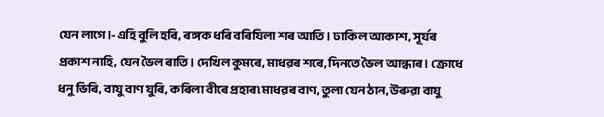যেন লাগে।-এহি বুলি হৰি, ৰঙ্গক ধৰি বৰিযিলা শৰ আতি। ঢাকিল আকাশ, সূৰ্যৰ প্ৰকাশ নাহি, যেন ভৈল ৰাতি। দেখিল কুমৰে, মাধৱৰ শৰে, দিনতে ভৈল আন্ধাৰ। ক্ৰোধে ধনু ভিৰি, বাযু বাণ যুৰি, কৰিলা বীৰে প্ৰহাৰ৷ মাধৱৰ বাণ, তুলা যেন ঠান, উৰুৱা বাযু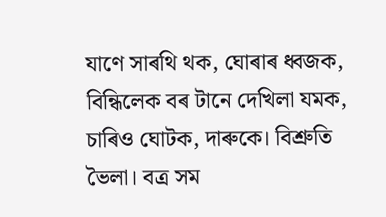যাণে সাৰথি থক, ঘোৰাৰ ধ্বজক, বিন্ধিলেক বৰ টানে দেখিলা যমক, চাৰিও ঘোটক, দাৰুকে। বিশ্ৰুতি ভৈলা। বত্ৰ সম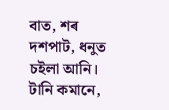বাত, শৰ দশপাট, ধনুত চইলা আনি। টানি কমানে,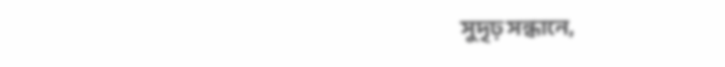সুদৃঢ় সন্ধানে,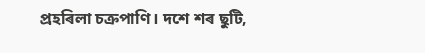প্ৰহৰিলা চক্ৰপাণি। দশে শৰ ছুটি,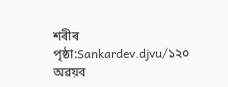শৰীৰ
পৃষ্ঠা:Sankardev.djvu/১২০
অৱয়ব